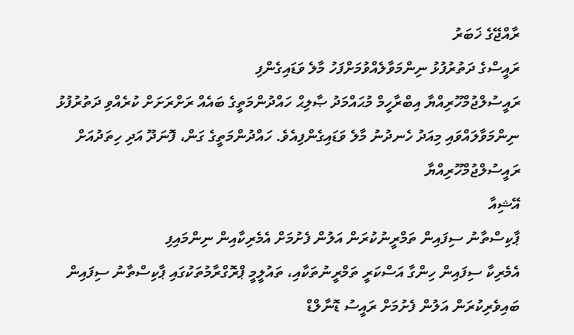ރާއްޖޭގެ ޚަބަރު
ރައީސްގެ ދަތުރުފުޅު ނިންމަވާލެއްވުމަށްފަހު މާލެ ވަޑައިގެންފި
ރައީސުލްޖުމްހޫރިއްޔާ އިބްރާހީމް މުޙައްމަދު ޞާލިޙް ހައްދުންމަތީގެ ބައެއް ރަށްރަށަށް ކުރެއްވި ދަތުރުފުޅު ނިންމަވާލައްވައި މިއަދު ހެނދުނު މާލެ ވަޑައިގެންފިއެވެ. ހައްދުންމަތީގެ ގަން، ފޮނަދޫ އަދި ހިތަދުއަށް ރައީސުލްޖުމްހޫރިއްޔާ
އޭޝިއާ
ޕާކިސްތާނު ސިފައިން ތަމްރީނުކުރަން އަލުން ފެށުމަށް އެމެރިކާއިން ނިންމައިފި
އެމެރިކާ ސިފައިން ހިންގާ އަސްކަރީ ތަމްރީނުތަކާއި، ތައުލީމީ ޕްރޮގްރާމުތަކުގައި ޕާކިސްތާނު ސިފައިން ބައިވެރިކުރަން އަލުން ފެށުމަށް ރައީސު ޑޮނާލްޑް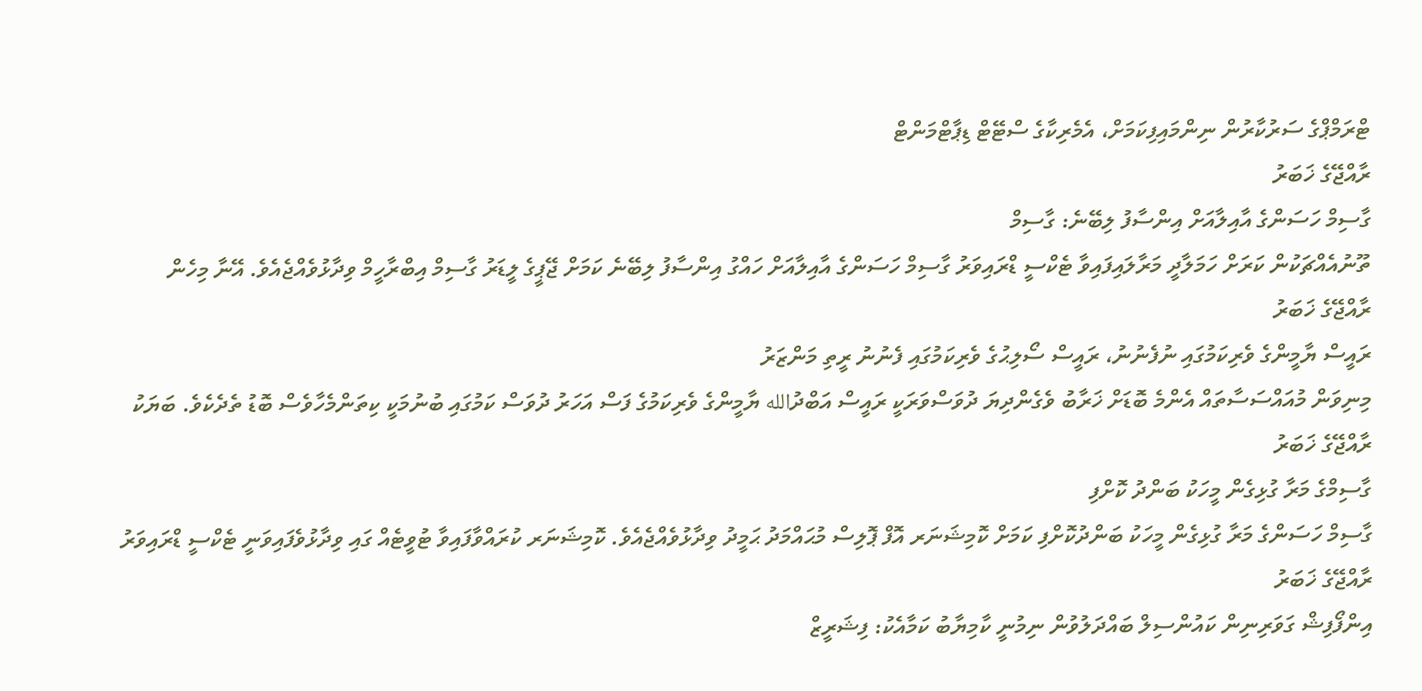ޓްރަމްޕްގެ ސަރުކާރުން ނިންމައިފިކަމަށް، އެމެރިކާގެ ސްޓޭޓް ޑިޕާޓްމަންޓް
ރާއްޖޭގެ ޚަބަރު
ގާސިމް ހަސަންގެ އާއިލާއަށް އިންސާފު ލިބޭނެ: ގާސިމް
ތޫނުއެއްޗަކުން ކަރަށް ހަމަލާދީ މަރާލައިފައިވާ ޓެކްސީ ޑްރައިވަރު ގާސިމް ހަސަންގެ އާއިލާއަށް ހައްގު އިންސާފު ލިބޭނެ ކަމަށް ޖޭޕީގެ ލީޑަރު ގާސިމް އިބްރާހީމް ވިދާޅުވެއްޖެއެވެ. އޭނާ މިހެން
ރާއްޖޭގެ ޚަބަރު
ރައީސް ޔާމީންގެ ވެރިކަމުގައި ނުފެނުނު، ރައީސް ސޯލިޙުގެ ވެރިކަމުގައި ފެނުނު ރީތި މަންޒަރު
މިނިވަން މުއައްސަސާތައް އެންމެ ބޮޑަށް ޚަރާބު ވެގެންދިޔަ ދުވަސްވަރަކީ ރައީސް އަބްދުالله ޔާމީންގެ ވެރިކަމުގެ ފަސް އަހަރު ދުވަސް ކަމުގައި ބުނުމަކީ ކިތަންމެހާވެސް ބޮޑު ތެދެކެވެ. ބަޔަކު
ރާއްޖޭގެ ޚަބަރު
ގާސިމްގެ މަރާ ގުޅިގެން މީހަކު ބަންދު ކޮށްފި
ގާސިމް ހަސަންގެ މަރާ ގުޅިގެން މީހަކު ބަންދުކޮށްފި ކަމަށް ކޮމިޝަނަރ އޮފް ޕޮލިސް މުޙައްމަދު ޙަމީދު ވިދާޅުވެއްޖެއެވެ. ކޮމިޝަނަރ ކުރައްވާފައިވާ ޓުވީޓެއް ގައި ވިދާޅުވެފައިވަނީ ޓެކްސީ ޑްރައިވަރު
ރާއްޖޭގެ ޚަބަރު
އިންފޯފިޝް ގަވަރިނިން ކައުންސިލް ބައްދަލުވުން ނިމުނީ ކާމިޔާބު ކަމާއެކު: ފިޝަރީޒް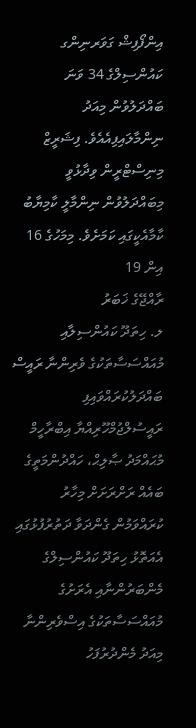އިންފޯފިޝް ގަވަރނިންގ ކައުންސިލްގެ 34 ވަނަ ބައްދަލުވުން މިއަދު ނިންމާލައިފިއެއެވެ. ފިޝަރީޒް މިނިސްޓްރީން ވިދާޅުވީ މިބައްދަލުވުން ނިންމާލީ ކާމިޔާބު ކާމާއެކީގައި ކަމަށެވެ. މިމަހުގެ 16 އިން 19
ރާއްޖޭގެ ޚަބަރު
ލ. ހިތަދޫ ކައުންސިލާއި މުއައްސަސާތަކުގެ ވެރިންނާ ރައީސް ބައްދަލުކުރައްވައިފި
ރައީސުލްޖުމްހޫރިއްޔާ އިބްރާހީމް މުޙައްމަދު ޞާލިޙް، ހައްދުންމަތީގެ ބައެއް ރަށްރަށަށް މިހާރު ކުރައްވަމުން ގެންދަވާ ދަތުރުފުޅުގައި އެއަތޮޅު ހިތަދޫ ކައުންސިލްގެ މެންބަރުންނާއި އެރަށުގެ މުއައްސަސާތަކުގެ އިސްވެރިންނާ މިއަދު މެންދުރުފަހު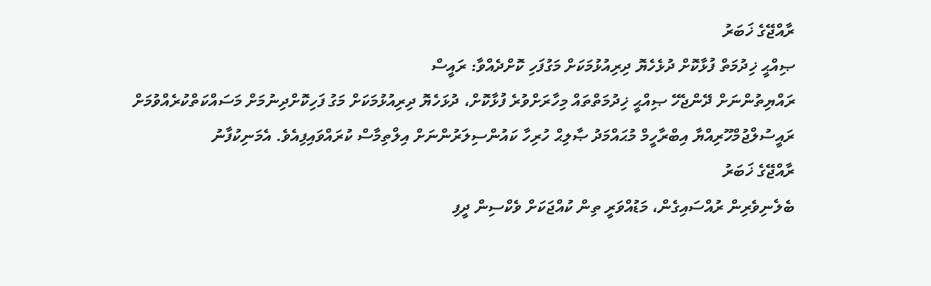ރާއްޖޭގެ ޚަބަރު
ޞިއްޙީ ޚިދުމަތް ފުޅާކޮށް ދުޅެހެޔޮ ދިރިއުޅުމަކަށް މަގުފަހި ކޮށްދެއްވާ: ރައީސް
ރައްޔިތުންނަށް ދޭންޖެހޭ ޞިއްޙީ ޚިދުމަތްތައް މިހާރަށްވުރެ ފުޅާކޮށް، ދުޅަހެޔޮ ދިރިއުޅުމަކަށް މަގު ފަހިކޮށްދިނުމަށް މަސައްކަތްކުރެއްވުމަށް ރައީސުލްޖުމްހޫރިއްޔާ އިބްރާހީމް މުޙައްމަދު ޞާލިޙް ހުރިހާ ކައުންސިލަރުންނަށް އިލްތިމާސް ކުރައްވައިފިއެވެ. އެމަނިކުފާނު
ރާއްޖޭގެ ޚަބަރު
ބެލެނިވެރިން ރުއްސައިގެން، މަޑުއްވަރީ ތިން ކުއްޖަކަށް ވެކްސިން ދީފި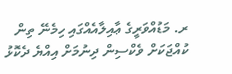ރ. މަޑުއްވަރީގެ ޢާއިލާއެއްގައި ހިމެނޭ ތިން ކުއްޖަކަށް ވެކްސިން ދިނުމަށް އިއްޔެ ދެކޮޅު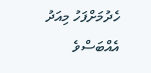ހެދުމަށްފަހު މިއަދު އެއްބަސްވެ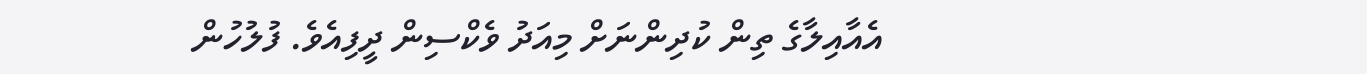އެއާއިލާގެ ތިން ކުދިންނަށް މިއަދު ވެކްސިން ދީފިއެވެ. ފުލުހުން